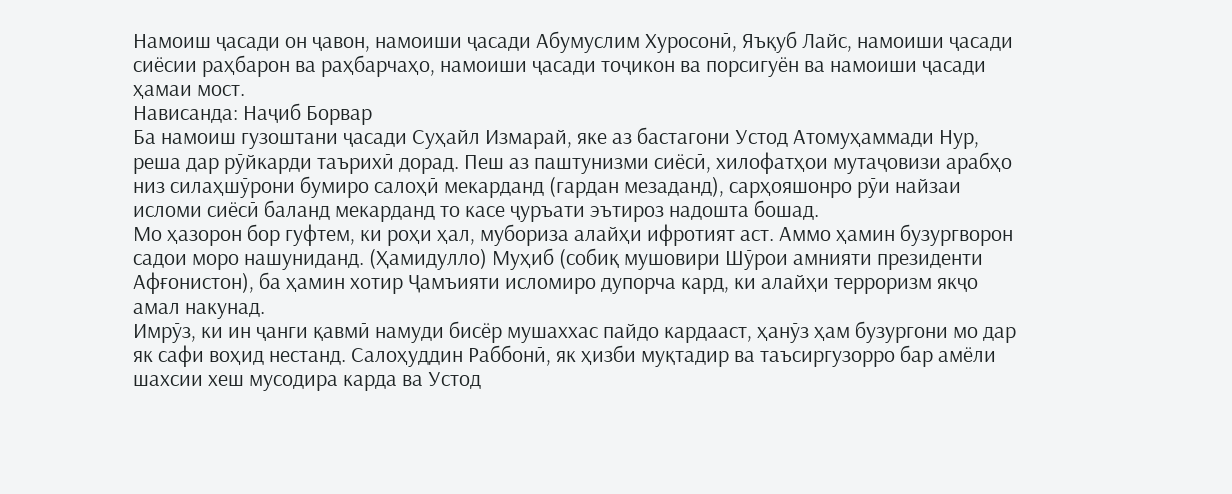Намоиш ҷасади он ҷавон, намоиши ҷасади Абумуслим Хуросонӣ, Яъқуб Лайс, намоиши ҷасади сиёсии раҳбарон ва раҳбарчаҳо, намоиши ҷасади тоҷикон ва порсигуён ва намоиши ҷасади ҳамаи мост.
Нависанда: Наҷиб Борвар
Ба намоиш гузоштани ҷасади Суҳайл Измарай, яке аз бастагони Устод Атомуҳаммади Нур, реша дар рӯйкарди таърихӣ дорад. Пеш аз паштунизми сиёсӣ, хилофатҳои мутаҷовизи арабҳо низ силаҳшӯрони бумиро салоҳӣ мекарданд (гардан мезаданд), сарҳояшонро рӯи найзаи исломи сиёсӣ баланд мекарданд то касе ҷуръати эътироз надошта бошад.
Мо ҳазорон бор гуфтем, ки роҳи ҳал, мубориза алайҳи ифротият аст. Аммо ҳамин бузургворон садои моро нашуниданд. (Ҳамидулло) Муҳиб (собиқ мушовири Шӯрои амнияти президенти Афғонистон), ба ҳамин хотир Ҷамъияти исломиро дупорча кард, ки алайҳи терроризм якҷо амал накунад.
Имрӯз, ки ин ҷанги қавмӣ намуди бисёр мушаххас пайдо кардааст, ҳанӯз ҳам бузургони мо дар як сафи воҳид нестанд. Салоҳуддин Раббонӣ, як ҳизби муқтадир ва таъсиргузорро бар амёли шахсии хеш мусодира карда ва Устод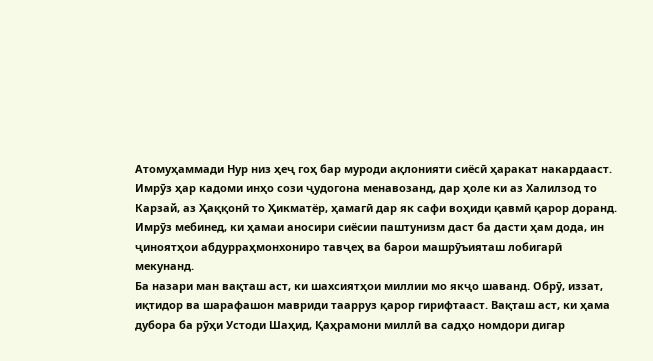Атомуҳаммади Нур низ ҳеҷ гоҳ бар муроди ақлонияти сиёсӣ ҳаракат накардааст. Имрӯз ҳар кадоми инҳо сози ҷудогона менавозанд, дар ҳоле ки аз Халилзод то Карзай, аз Ҳаққонӣ то Ҳикматёр, ҳамагӣ дар як сафи воҳиди қавмӣ қарор доранд. Имрӯз мебинед, ки ҳамаи аносири сиёсии паштунизм даст ба дасти ҳам дода, ин ҷиноятҳои абдурраҳмонхониро тавҷеҳ ва барои машрӯъияташ лобигарӣ мекунанд.
Ба назари ман вақташ аст, ки шахсиятҳои миллии мо якҷо шаванд. Обрӯ, иззат, иқтидор ва шарафашон мавриди таарруз қарор гирифтааст. Вақташ аст, ки ҳама дубора ба рӯҳи Устоди Шаҳид, Қаҳрамони миллӣ ва садҳо номдори дигар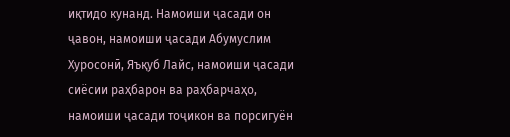иқтидо кунанд. Намоиши ҷасади он ҷавон, намоиши ҷасади Абумуслим Хуросонӣ, Яъқуб Лайс, намоиши ҷасади сиёсии раҳбарон ва раҳбарчаҳо, намоиши ҷасади тоҷикон ва порсигуён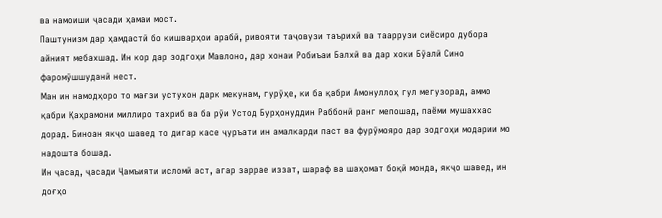ва намоиши ҷасади ҳамаи мост.
Паштунизм дар ҳамдастӣ бо кишварҳои арабӣ, ривояти таҷовузи таърихӣ ва тааррузи сиёсиро дубора айният мебахшад. Ин кор дар зодгоҳи Мавлоно, дар хонаи Робиъаи Балхӣ ва дар хоки Бӯалӣ Сино фаромӯшшуданӣ нест.
Ман ин намодҳоро то мағзи устухон дарк мекунам, гурӯҳе, ки ба қабри Амонуллоҳ гул мегузорад, аммо қабри Қаҳрамони миллиро тахриб ва ба рӯи Устод Бурҳонуддин Раббонӣ ранг мепошад, паёми мушаххас дорад. Биноан якҷо шавед то дигар касе ҷуръати ин амалкарди паст ва фурӯмояро дар зодгоҳи модарии мо надошта бошад.
Ин ҷасад, ҷасади Ҷамъияти исломӣ аст, агар заррае иззат, шараф ва шаҳомат боқӣ монда, якҷо шавед, ин доғҳо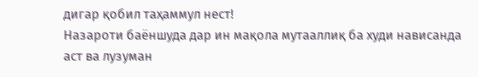дигар қобил таҳаммул нест!
Назароти баёншуда дар ин мақола мутааллиқ ба худи нависанда аст ва лузуман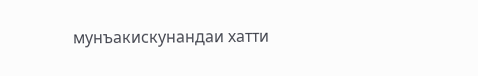мунъакискунандаи хатти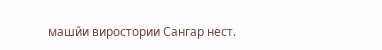машйи виростории Сангар нест.